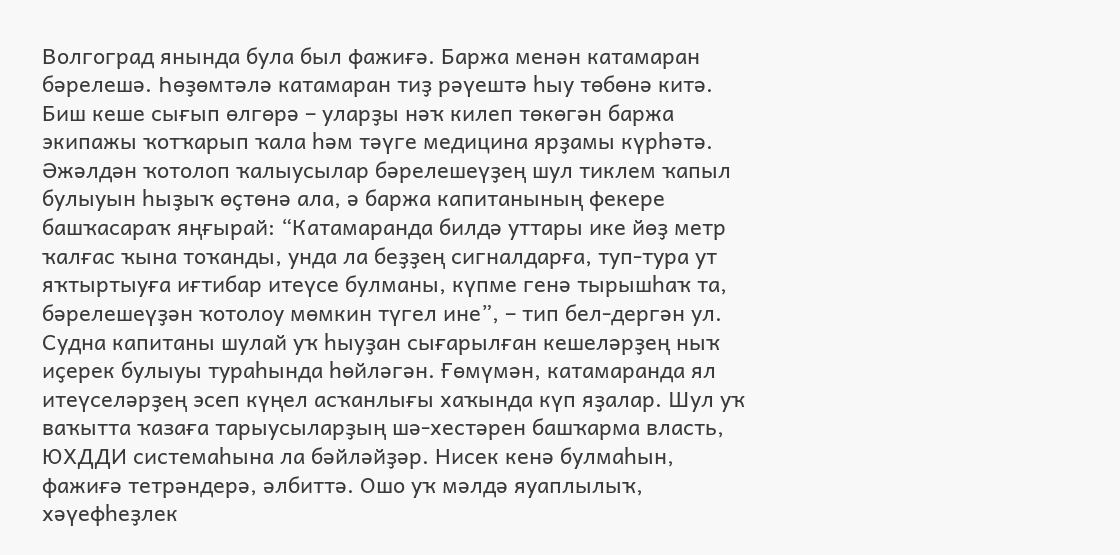Волгоград янында була был фажиғә. Баржа менән катамаран бәрелешә. Һөҙөмтәлә катамаран тиҙ рәүештә һыу төбөнә китә. Биш кеше сығып өлгөрә – уларҙы нәҡ килеп төкөгән баржа экипажы ҡотҡарып ҡала һәм тәүге медицина ярҙамы күрһәтә. Әжәлдән ҡотолоп ҡалыусылар бәрелешеүҙең шул тиклем ҡапыл булыуын һыҙыҡ өҫтөнә ала, ә баржа капитанының фекере башҡасараҡ яңғырай: “Катамаранда билдә уттары ике йөҙ метр ҡалғас ҡына тоҡанды, унда ла беҙҙең сигналдарға, туп-тура ут яҡтыртыуға иғтибар итеүсе булманы, күпме генә тырышһаҡ та, бәрелешеүҙән ҡотолоу мөмкин түгел ине”, – тип бел-дергән ул. Судна капитаны шулай уҡ һыуҙан сығарылған кешеләрҙең ныҡ иҫерек булыуы тураһында һөйләгән. Ғөмүмән, катамаранда ял итеүселәрҙең эсеп күңел асҡанлығы хаҡында күп яҙалар. Шул уҡ ваҡытта ҡазаға тарыусыларҙың шә-хестәрен башҡарма власть, ЮХДДИ системаһына ла бәйләйҙәр. Нисек кенә булмаһын, фажиғә тетрәндерә, әлбиттә. Ошо уҡ мәлдә яуаплылыҡ, хәүефһеҙлек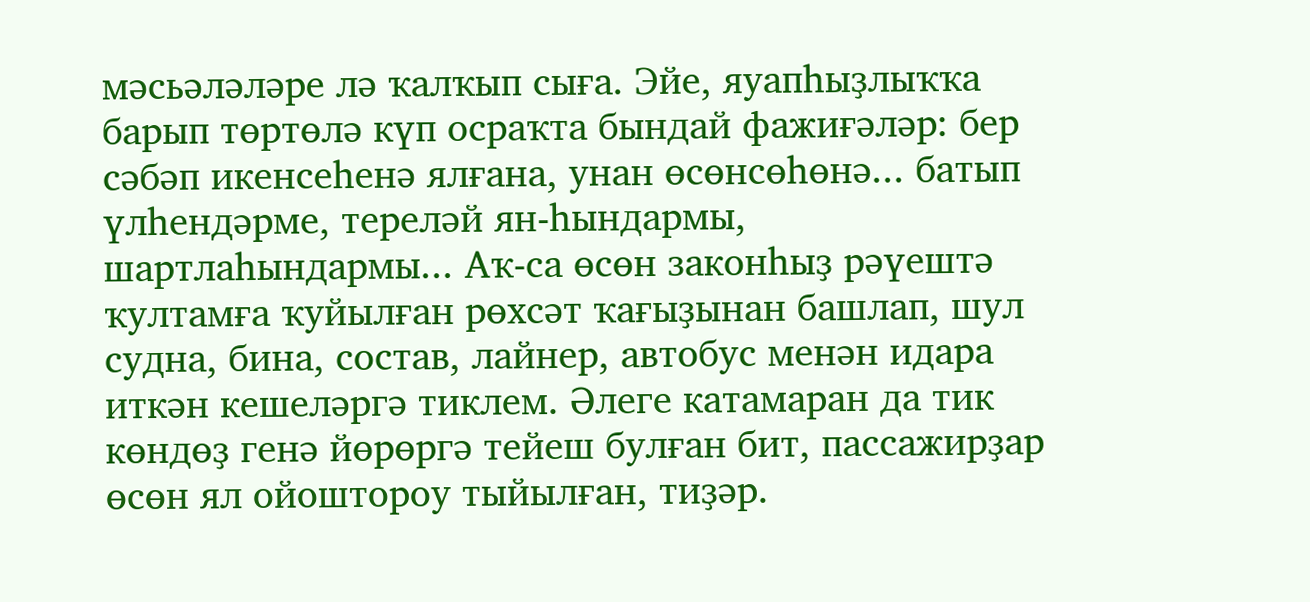мәсьәләләре лә ҡалҡып сыға. Эйе, яуапһыҙлыҡҡа барып төртөлә күп осраҡта бындай фажиғәләр: бер сәбәп икенсеһенә ялғана, унан өсөнсөһөнә... батып үлһендәрме, тереләй ян-һындармы, шартлаһындармы... Аҡ-са өсөн законһыҙ рәүештә ҡултамға ҡуйылған рөхсәт ҡағыҙынан башлап, шул судна, бина, состав, лайнер, автобус менән идара иткән кешеләргә тиклем. Әлеге катамаран да тик көндөҙ генә йөрөргә тейеш булған бит, пассажирҙар өсөн ял ойоштороу тыйылған, тиҙәр.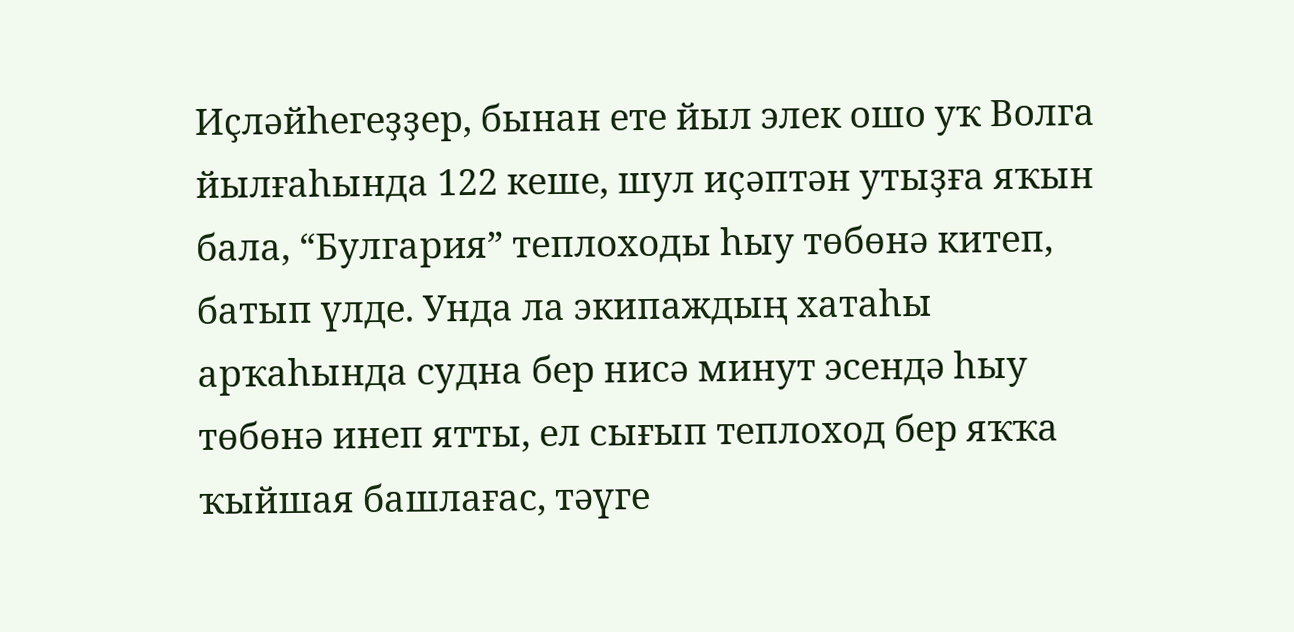Иҫләйһегеҙҙер, бынан ете йыл элек ошо уҡ Волга йылғаһында 122 кеше, шул иҫәптән утыҙға яҡын бала, “Булгария” теплоходы һыу төбөнә китеп, батып үлде. Унда ла экипаждың хатаһы арҡаһында судна бер нисә минут эсендә һыу төбөнә инеп ятты, ел сығып теплоход бер яҡҡа ҡыйшая башлағас, тәүге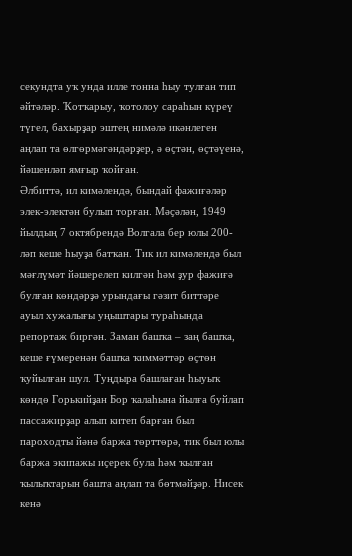секундта уҡ унда илле тонна һыу тулған тип әйтәләр. Ҡотҡарыу, ҡотолоу сараһын күреү түгел, бахырҙар эштең нимәлә икәнлеген аңлап та өлгөрмәгәндәрҙер, ә өҫтән, өҫтәүенә, йәшенләп ямғыр ҡойған.
Әлбиттә, ил кимәлендә, бындай фажиғәләр элек-электән булып торған. Мәҫәлән, 1949 йылдың 7 октябрендә Волгала бер юлы 200-ләп кеше һыуҙа батҡан. Тик ил кимәлендә был мәғлүмәт йәшерелеп килгән һәм ҙур фажиғә булған көндәрҙә урындағы гәзит биттәре ауыл хужалығы уңыштары тураһында репортаж биргән. Заман башҡа – заң башҡа, кеше ғүмеренән башҡа ҡиммәттәр өҫтөн ҡуйылған шул. Туңдыра башлаған һыуыҡ көндө Горькийҙан Бор ҡалаһына йылға буйлап пассажирҙар алып китеп барған был пароходты йәнә баржа төрттөрә, тик был юлы баржа экипажы иҫерек була һәм ҡылған ҡылыҡтарын башта аңлап та бөтмәйҙәр. Нисек кенә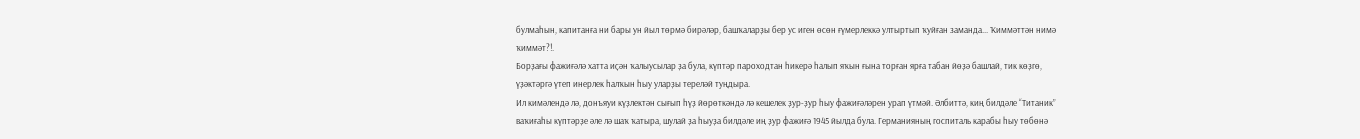булмаһын, капитанға ни бары ун йыл төрмә бирәләр, башҡаларҙы бер ус иген өсөн ғүмерлеккә ултыртып ҡуйған заманда... Ҡиммәттән нимә ҡиммәт?!.
Борҙағы фажиғәлә хатта иҫән ҡалыусылар ҙа була, күптәр пароходтан һикерә һалып яҡын ғына торған ярға табан йөҙә башлай, тик көҙгө, үҙәктәргә үтеп инерлек һалҡын һыу уларҙы тереләй туңдыра.
Ил кимәлендә лә, донъяуи күҙлектән сығып һүҙ йөрөткәндә лә кешелек ҙур-ҙур һыу фажиғәләрен урап үтмәй. Әлбиттә, киң билдәле “Титаник” ваҡиғаһы күптәрҙе әле лә шаҡ ҡатыра, шулай ҙа һыуҙа билдәле иң ҙур фажиғә 1945 йылда була. Германияның госпиталь карабы һыу төбөнә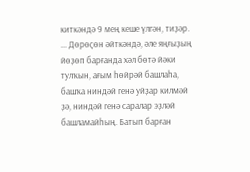киткәндә 9 мең кеше үлгән, тиҙәр.
... Дөрөҫөн әйткәндә, әле яңғыҙың йөҙөп барғанда хәл бөтә йәки тулҡын, ағым һөйрәй башлаһа, башҡа ниндәй генә уйҙар килмәй ҙә, ниндәй генә саралар эҙләй башламайһың. Батып барған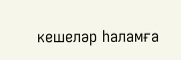кешеләр һаламға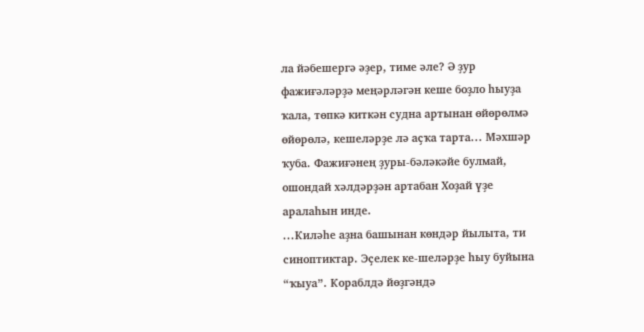ла йәбешергә әҙер, тиме әле? Ә ҙур фажиғәләрҙә меңәрләгән кеше боҙло һыуҙа ҡала, төпкә киткән судна артынан өйөрөлмә өйөрөлә, кешеләрҙе лә аҫҡа тарта... Мәхшәр ҡуба. Фажиғәнең ҙуры-бәләкәйе булмай, ошондай хәлдәрҙән артабан Хоҙай үҙе аралаһын инде.
...Киләһе аҙна башынан көндәр йылыта, ти синоптиктар. Эҫелек ке-шеләрҙе һыу буйына “ҡыуа”. Кораблдә йөҙгәндә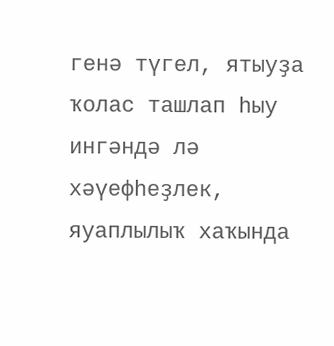генә түгел, ятыуҙа ҡолас ташлап һыу ингәндә лә хәүефһеҙлек, яуаплылыҡ хаҡында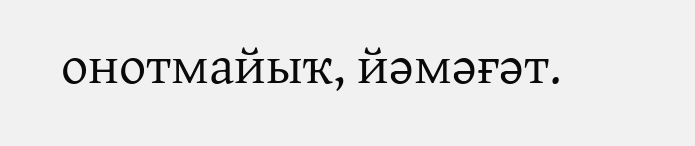онотмайыҡ, йәмәғәт.